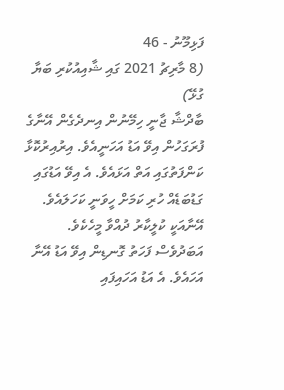ފަޅިމޫނު - 46
(8 މާރިޗު 2021 ގައި ޝާއިއުކުރި ބަޔާ ގުޅޭ)
ބާދްޝާ ޖާނީ ހިމޭނުން އިނދެގެން އޭނާގެ ފުރަގަހުން އިވޭ އަޑު އަހަނީއެވެ. އިރުއިރުކޮޅާ ކަންފަތުގައި އަތް އަޅައެވެ. އެ އިވޭ އަޑުގައި ގަޑުބަޑެއް ހުރި ކަމަށް ހީވަނީ ކަހަލައެވެ. އޭނާއަކީ ކުލީކާރު ދުއްވާ މީހެކެވެ. އަބަދުވެސް ފަހަތު ގޮނޑިން އިވޭ އަޑު އޭނާ އަހައެވެ. އެ އަޑު އަހައިފައި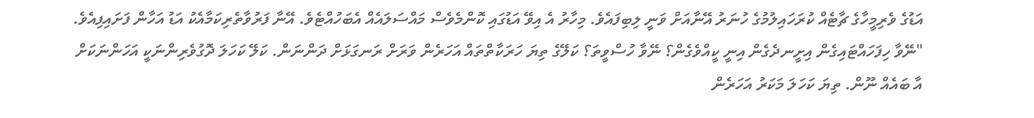އަޑުގެ ވެރިމީހާގެ ޗާޓެއް ކުރަހައިލުމުގެ ހުނަރު އޭނާއަށް ވަނީ ލިބިފައެވެ. މިހާރު އެ އިވޭ އަޑުގައި ކޮންމެވެސް މައްސަލައެއް އެބަހުއްޓެވެ. އޭނާ ފަރުވާތެރިކަމާއެކު އަޑު އަހާން ފަށައިފިއެވެ. "ނޭވާ ހިފަހައްޓައިގެން އިށީނދެގެން އިނީ ކީއްވެގެން؟ ނޭވާ ހުސްވީތަ؟ ކަލޭގެ ތިޔަ ހަރަކާތްތައް އަހަރެން ވަރަށް ރަނގަޅަށް ދަންނަން. ކަލޭ ކަހަލަ ދޮގުވެރިންނަކީ އަހަންނަކަށް އާ ބައެއް ނޫން. ތިޔަ ކަހަލަ މަކަރު އަހަރެން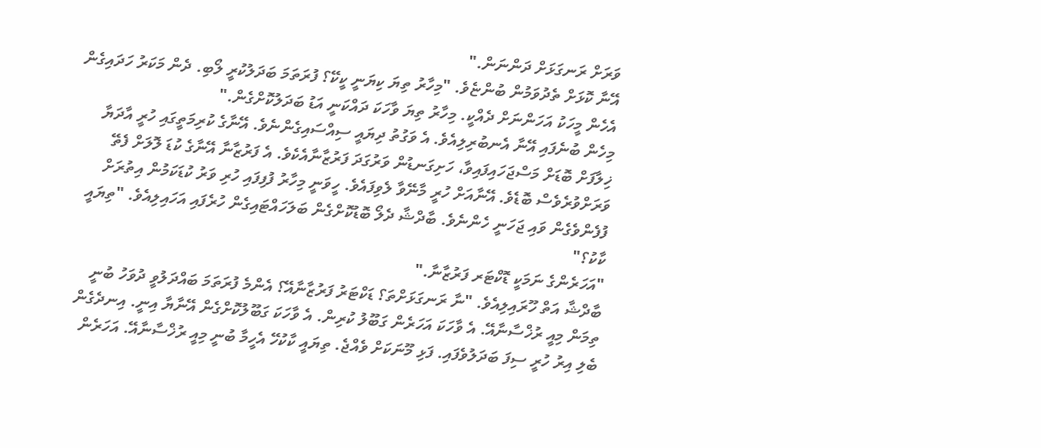ވަރަށް ރަނގަޅަށް ދަންނަން."
އޭނާ ކޮޅަށް ތެދުވަމުން ބުންޏެވެ. "މިހާރު ތިޔަ ކިޔަނީ ކީކޭ؟ ފުރަތަމަ ބަދަލުކުރީ ލޯބި. ދެން މަކަރު ހަދައިގެން އެހެން މީހަކު އަހަންނަށް ދެއްކީ. މިހާރު ތިޔަ ވާހަކަ ދައްކަނީ އަޑު ބަދަލުކޮށްގެން."
މިހެން ބުނެފައި އޭނާ އެނބުރިލިއެވެ. އެ ވަގުތު ދިޔައީ ސިއްސައިގެންނެވެ. އޭނާގެ ކުރިމަތީގައި ހުރީ އާދަޔާ ޚިލާފަށް ބޮޑަށް މަސްޖަހައިފައިވާ، ހަށިގަނޑުން ވަރުގަދަ ފަރުޒާނާއެކެވެ. އެ ފަރުޒާނާ އޭނާގެ ކުޑަ ލޮލަށް ފެތޭ ވަރަށްވުރެވެސް ބޮޑެވެ. އޭނާއަށް ހުރީ މާނޭވާ ލެވިފައެވެ. ހީވަނީ މިހާރު ފުފިފައި ހުރި ވަރު ކުޑަކަމުން އިތުރަށް ފުފެންވެގެން ވައި ޖަހަނީ ހެންނެވެ. ބާދްޝާ ދެލޯ ބޮޑުކޮށްގެން ބަލަހައްޓައިގެން ހުރެފައި އަހައިލިއެވެ. "ތިޔައީ ކާކު؟"
"އަހަރެންގެ ނަމަކީ ޑޮކްޓަރ ފަރުޒާނާ."
ބާދްޝާ އަތް ހޫރައިލިއެވެ. "ނާ ރަނގަޅަށްތަ؟ ޑަކްޓަރު ފަރުޒާނާއޭ؟ އެންމެ ފުރަތަމަ ބައްދަލުވީ ދުވަހު ބުނީ ތިމަން މިއީ ރުޚްސާނާއޭ. އެ ވާހަކަ އަހަރެން ގަބޫލު ކުރިން. އެ ވާހަކަ ގަބޫލުކޮށްގެން އޭނާޔާ އިނީ. އިނދެގެން ބެލި އިރު ހުރީ ސިފަ ބަދަލުވެފައި. ފަޅި މޫނަކަށް ވެއްޖެ. ތިޔައީ ކާކުހޭ އެހީމާ ބުނީ މިއީ ރުޚްސާނާއޭ. އަހަރެން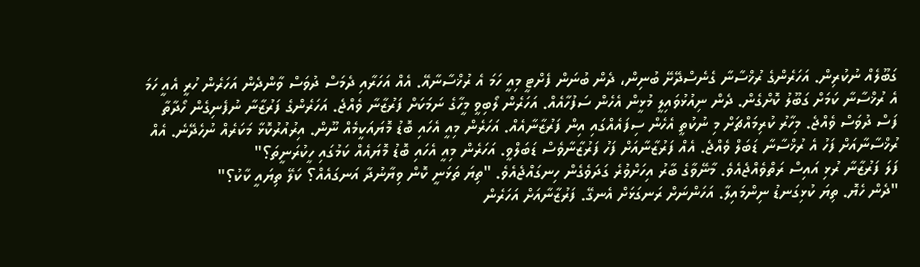ގަބޫލެއް ނުކުރިން. އަހަރެންގެ ރުޚްސާނާ ގެނެސްދޭށޭ ބުނިން، ދެން ބުނަން ފެށްޓީ މިއީ ހަމަ އެ ރުޚްސާނާއޭ. އެއް އަހަރާއި ދެމަސް ދުވަސް ވާންދެން އަހަރެން ހުރީ އެއީ ހަމަ އެ ރުޚްސާނާ ކަމަށް ގަބޫލު ކޮށްގެން. ދެން ނިއުޅުވައިލީ މުޅީން އެހެން ސަފުހާއެއް. އަހަރެން ލޯބިވީ މީހާގެ ނަމަކަށް ފަރުޒާނާ ވެއްޖެ. އަހަރެންގެ ފަރުޒާނާ ނުފެނިގެން ހޯދާތާ ފަސް ދުވަސް ވެއްޖެ. މިހާރު ކުރިމައްޗަށް މި ނުކުތީ އެހެން ސިފައެއްގައި އިން ފަރުޒާނާއެއް. އަހަރެން މިއީ އެހައި ބޮޑު މޮޔައަކީމެއް ނޫން. އިރުއުރުކޮޅާ މަކަރެއް ނުހެދޭނެ. އެއް ރުޚްސާނާއަށް ފަހު އެ ރުޚްސާނާ ޑަބަލް ވެއްޖެ. އެއް ފަރުޒާނާއަށް ފަހު ފަރުޒާނާވެސް ޑަބަލްވީ. އަހަރެން މިއީ އެހައި ބޮޑު މޮޔައެއް ކަމުގައި ހީކުރަނީތަ؟"
ފަލަ ފަރުޒާނާ ރުޅި އައިސް ރަތްވެއްޖެއެވެ. މާނޭވާގެ ބާރު އިހަށްވުރެ ގަދަވެގެން ހިނގައްޖެއެވެ. "ތިޔަ ތަޅަނީ ކޮން ވިޔާނުދާ އަނގައެއް؟ ކަލޭ ތިޔައީ ކާކު؟"
"ދެން ހެޔޮ. ތިޔަ ކުޅިގަނޑު ނިންމައިލާ. އަހަންނަށް ރަނގަޅަށް އެނގޭ. ފަރުޒާނާއަށް އަހަރެން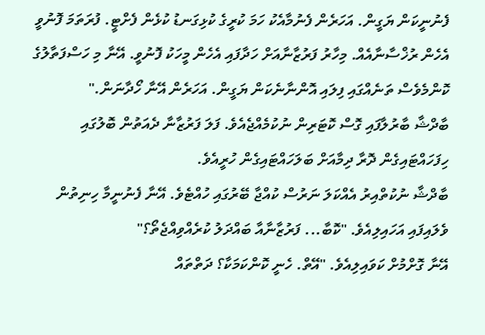ފެނުނީކަން ޔަގީން. އަހަރެން ފެނުމާއެކު ހަމަ ކުރީގެ ކުޅިގަނޑު ކުޅެން ފެށްޓީ. ފުރަތަމަ ފޮނުވީ އެހެން ރުޚްސާނާއެއް. މިހާރު ފަރުޒާނާއަށް ހަދާފައި އެހެން މީހަކު ފޮނުވީ. އޭނާ މި ހަސްފަތާލުގެ ކޮންމެވެސް ތަނެއްގައި ފިލައި އޮންނާނެކަން ޔަގީން. އަހަރެން އޭނާ ހޯދާނަން."
ބާދްޝާ ބާރުލާފައި ގޮސް ކޮޓަރިން ނުކުމެއްޖެއެވެ. ފަލަ ފަރުޒާނާ ދެއަތުން ބޮލުގައި ހިފަހައްޓައިގެން ދޮރާ ދިމާއަށް ބަލަހައްޓައިގެން ހުރީއެވެ.
ބާދްޝާ ނުކުތްއިރު އެއްކަލަ ނަރުސް ކުއްޖާ ބޭރުގައި ހުއްޓެވެ. އޭނާ ފެނުނީމާ ހިނިތުން ވެލައިފައި އަހައިލިއެވެ. "ކޮބާ... ފަރުޒާނާއާ ބައްދަލު ކުރެއްވިއްޖެތޯ؟"
އޭނާ ގޮށްމުށް ކަވައިލިއެވެ. "އޭތް. ހެނީ ކޮންކަމަކާ؟ ދަތްތައް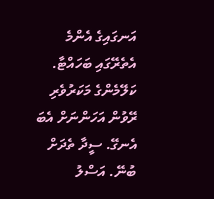އަނގައިގެ އެންމެ އެތެރޭގައި ބަހައްޓާ. ކަލޭމެންގެ މަކަރުވެރި ރޭވުން އަހަންނަށް އެބަ އެނގޭ. ސީދާ ތެދަށް ބުނޭ. އަސްލު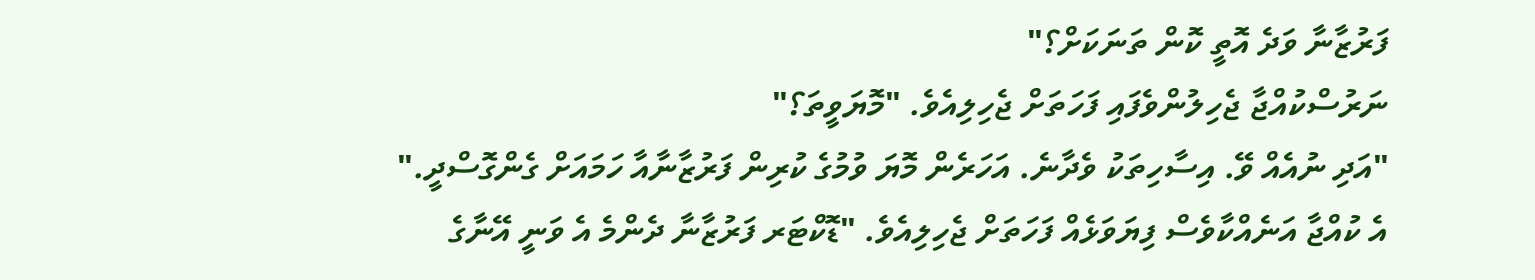ފަރުޒާނާ ވަދެ އޮތީ ކޮން ތަނަކަށް؟"
ނަރުސްކުއްޖާ ޖެހިލުންވެފައި ފަހަތަށް ޖެހިލިއެވެ. "މޮޔަވީތަ؟"
"އަދި ނުއެއް ވޭ. އިސާހިތަކު ވެދާނެ. އަހަރެން މޮޔަ ވުމުގެ ކުރިން ފަރުޒާނާއާ ހަމައަށް ގެންގޮސްދީ."
އެ ކުއްޖާ އަނެއްކާވެސް ފިޔަވަޅެއް ފަހަތަށް ޖެހިލިއެވެ. "ޑޮކްޓަރ ފަރުޒާނާ ދެންމެ އެ ވަނީ އޭނާގެ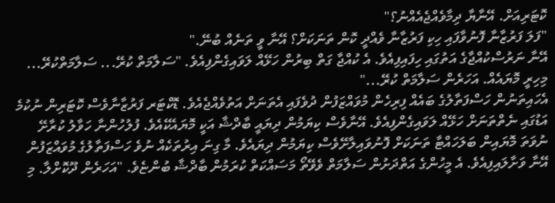ކޮޓަރިއަށް. އޭނާޔާ ދިމާވެއްޖެއެއްނު؟"
"ފަލަ ފަރުޒާނާ ފޮނުވާފައި ހިކި ފަރުޒާނާ ވެއްދީ ކޮން ތަނަކަށް؟ އޭނާ ވީ ތަނެއް ބުނޭ."
އޭނާ ނަރުސްކުއްޖާގެ އަތުގައި ހިފައިފިއެވެ. އެ ކުއްޖާ ގަތް ބިރުން ހަޅޭއް ލަވައިގެންފިއެވެ. "ސަލާމަތް ކުރޭ... ސަލާމަތްކުރޭ... މިހިރީ މޮޔައެއް. އަހަރެން ސަލާމަތް ކުރޭ..."
އެހައިތަނުން ހަސްފަތާލުގެ ބައެއް ފިރިހެން މުވައްޒަފުން ދުވެފައި އެތަނަށް އަތުވެއްޖެއެވެ. ޑޮކްޓަރ ފަރުޒާނާވެސް ކޮޓަރިން ނުކުމެ އަޑުގައި ނެތްތަނަށް ހަޅޭއް ލަވައިގެންފިއެވެ. އޭނާވެސް ކިޔަމުން ދިޔައީ ބާދްޝާ އަކީ މޮޔައެކޭއެވެ. ފުލުހުންނާ ހަވާލު ކުރާށޭ ނުވަތަ މޮޔައިން ބަލަހައްޓާ ތަނަކަށް ފޮނުވައިލާށޭވެސް ކިޔަމުން ދިޔައެވެ. މާ ގިނަ އިރުތަކެއް ނުވެ ހަސްފަތާލުގެ މުވައްޒަފުން އޭނާ ވަށާލައިފިއެވެ. އެ މީހުންގެ އަތްދަށުން ސަލާމަތް ވެވޭތޯ މަސައްކަތް ކުރަމުން ބާދްޝާ ބުންޏެވެ. "އަހަރެން ދޫކޮށްލާ. މި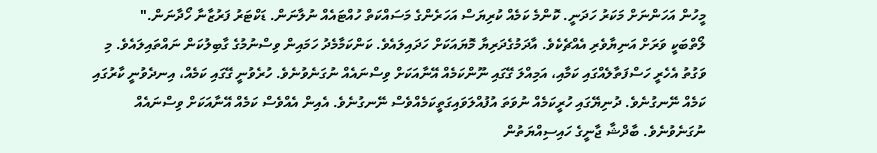މީހުން އަހަންނަށް މަކަރު ހަދަނީ. ކޮންމެ ކަމެއް ކުރިޔަސް އަހަރެންގެ މަސައްކަތް ހުއްޓައެއް ނުލާނަން. ޑަކްޓަރު ފަރުޒާނާ ހޯދާނަން."
ލޯތްބަކީ ވަރަށް އަނިޔާވެރި އެއްޗެކެވެ. އާދަމުގެދަރިޔާ މޮޔައަކަށް ހަދައިލައެވެ. ކަންކަމާމެދު ހަމައިން ވިސްނުމުގެ ގާބިލުކަން ނައްތައިލައެވެ. މި ވަގުތު އެހެރީ ހަސްފަތާލެއްގައި ކަމާއި، އަމިއްލަ ގޭގައި ނޫންކަމެއް އޭނާއަކަށް ވިސްނައެއް ނުގަނެވުނެވެ. ހުރެވުނީ ގޭގައި ކަމެއް، އިނދެވުނީ ކާރުގައި ކަމެއް ނޭނގުނެވެ. ދުނިޔޭގައި ހުރީކަމެއް ނުވަތަ އުފުއްލަވައިގަތީކަމެއްވެސް ނޭނގުނެވެ. އެއިން އެއްވެސް ކަމެއް އޭނާއަކަށް ވިސްނައެއް ނުގަނެވުނެވެ. ބާދްޝާ ޖާނީގެ ހައިސިއްޔަތުން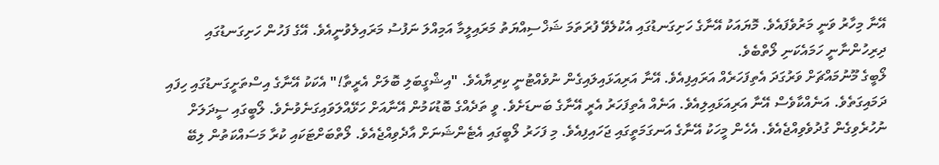އޭނާ މިހާރު ވަނީ މަރުވެފައެވެ. މޮޔައަކު އޭނާގެ ހަށިގަނޑުގައި އެކުލެވޭ ފުރަތަމަ ޝަޚްސިއްޔަތު މަރައިލީމާ އަމިއްލަ ނަފުސު މަރައިލެވުނީއެވެ. އޭގެ ފަހުން ހަށިގަނޑުގައި ދިރިހުންނާނީ ހަމައެކަނި ލޯތްބެވެ.
ލޯބީގެ މޫނުމައްޗަށް ވަރުގަދަ އެތިފަހަރެއް އަރައިފިއެވެ. އޭނާ އަރިއަޅައިލައިގެން ނުވެއްޓުނީ ކިރިޔާއެވެ. "އިޝްގީބަލި ބޮލަށް އެރީތާ!" އެކަކު އޭނާގެ އިސްތަށީގަނޑުގައި ހިފައި ދަމައިގަތެވެ. އަނެއްކާވެސް އޭނާ އަރިއަޅައިލިއެވެ. އަނެއް އެތިފަހަރު އެރީ އޭނާގެ ބަނޑަށެވެ. ވީ ތަދެއްގެ ބޮޑުކަމުން އޭނާއަށް ހަޅޭއްލަވައިގަނެވުނެވެ. ލޯބީގައި ސީދަލަށް ނުހުރެވިގެން ގުދުވެވިއްޖެއެވެ. އެހެން މީހަކު އޭނާގެ އަނގަމަތީގައި ޖަހައިފިއެވެ. މި ފަހަރު ލޯބީގައި އެޓެންޝަނަށް އާދެވިއްޖެއެވެ. ލޯތްބަށްޓަކައި ކުރާ މަސައްކަތުން ލިބޭ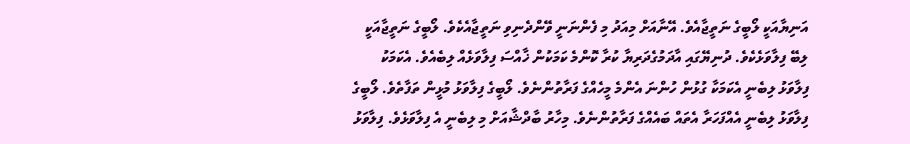އަނިޔާއަކީ ލޯބީގެ ނަތީޖާއެވެ. އޭނާއަށް މިއަދު މި ފެންނަނީ ވޭންދެނިވި ނަތީޖާއެކެވެ. ލޯބީގެ ނަތީޖާއަކީ ލިބޭ ފިލާވަޅެކެވެ. ދުނިޔޭގައި އާދަމުގެދަރިޔާ ކުރާ ކޮންމެ ކަމަކުން ޚާއްސަ ފިލާވަޅެއް ލިބެއެވެ. އެކަމަކު ފިލާވަޅު ލިބެނީ އެކަމަކާ ގުޅުން ހުންނަ އެންމެ މީހެއްގެ ފަރާތުންނެވެ. ލޯބީގެ ފިލާވަޅު މުޅީން ތަފާތެވެ. ލޯބީގެ ފިލާވަޅު ލިބެނީ އެއްފަހަރާ އެތައް ބައެއްގެ ފަރާތުންނެވެ. މިހާރު ބާދްޝާއަށް މި ލިބެނީ އެ ފިލާވަޅެވެ. ފިލާވަޅު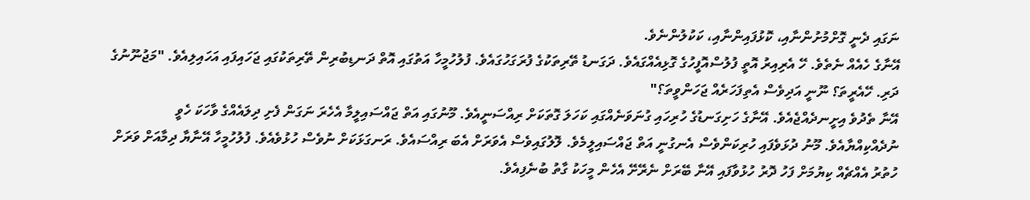ނަގައި ދެނީ ގޮށްމުށުންނާއި، ކޮޅުފައިންނާއި، ކަކުލުންނެވެ.
އޭނާގެ ހެއެއް ނެތެވެ. ހޭ އެރިއިރު އޮތީ ފުލުސްއޮފީހުގެ ގޮޅިއެއްގައެވެ. ދަގަނޑު ތޭރިތަކުގެ ފުރަގަހުގައެވެ. ފުލުހުމީހާ އަތުގައި އޮތް ދަނޑިބުރިން ތޭރިތަކުގައި ޖަހައިފައި އަހައިލިއެވެ. "މަޖުނޫނުގެ ދަރި. ހޭއެރީތަ؟ ނޫނީ އަދިވެސް އެތިފަހަރެއް ޖަހަންވީތަ؟"
އޭނާ ތެދުވެ އިށީނދެއްޖެއެވެ. އޭނާގެ ހަށިގަނޑުގެ ހުރިހައި ގުނަވަނެއްގައި ކަހަލަ ގޮތަކަށް ރިއްސަނީއެވެ. މޫނުގައި އަތް ޖައްސައިލީމާ އެހެރަ ނަގަން ފެށި ދިލައެއްގެ ވާހަކަ ހެވީ ނުދެއްކިއްޔާއެވެ. މޫނު ދުޅަވެފައި ހުރިކަންވެސް އެނގުނީ އަތް ޖައްސައިލީމެވެ. ލޮލުގައިވެސް އެވަރަށް އެބަ ރިއްސައެވެ. ރަނގަޅަކަށް ނުވެސް ހުޅުވެއެވެ. ފުލުހުމީހާ އޭނާޔާ ދިމާއަށް ވަރަށް ހުތުރު އެއްޗެއް ކިޔުމަށް ފަހު ދޮރު ހުޅުވާފައި އޭނާ ބޭރަށް ނެރޭށޭ އެހެން މީހަކު ގާތު ބުނެފިއެވެ.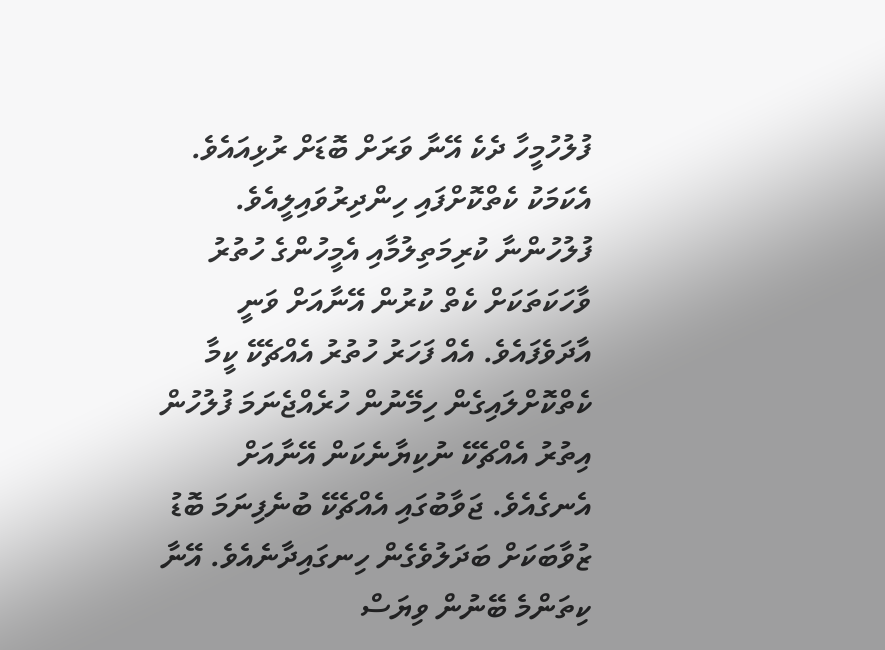ފުލުހުމީހާ ދެކެ އޭނާ ވަރަށް ބޮޑަށް ރުޅިއައެވެ. އެކަމަކު ކެތްކޮށްފައި ހިންދިރުވައިލީއެވެ. ފުލުހުންނާ ކުރިމަތިލުމާއި އެމީހުންގެ ހުތުރު ވާހަކަތަކަށް ކެތް ކުރުން އޭނާއަށް ވަނީ އާދަވެފައެވެ. އެއް ފަހަރު ހުތުރު އެއްޗެކޭ ކީމާ ކެތްކޮށްލައިގެން ހިމޭނުން ހުރެއްޖެނަމަ ފުލުހުން އިތުރު އެއްޗެކޭ ނުކިޔާނެކަން އޭނާއަށް އެނގެއެވެ. ޖަވާބުގައި އެއްޗެކޭ ބުނެފިނަމަ ބޮޑު ޒުވާބަކަށް ބަދަލުވެގެން ހިނގައިދާނެއެވެ. އޭނާ ކިތަންމެ ބޭނުން ވިޔަސް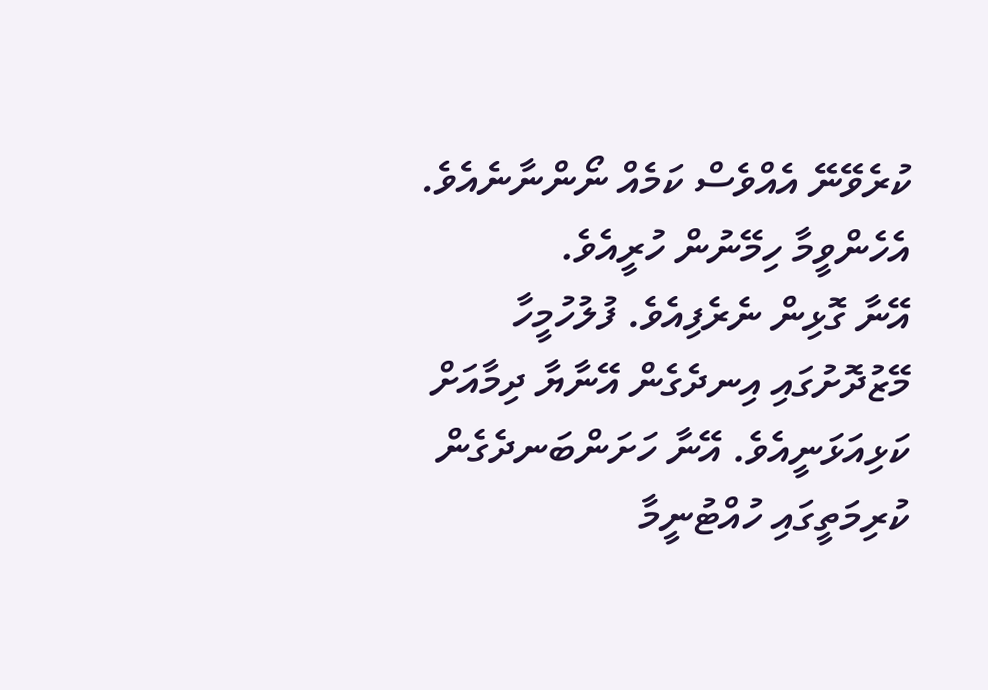ކުރެވޭނޭ އެއްވެސް ކަމެއް ނޯންނާނެއެވެ. އެހެންވީމާ ހިމޭނުން ހުރީއެވެ.
އޭނާ ގޮޅިން ނެރެފިއެވެ. ފުލުހުމީހާ މޭޒުދޮށުގައި އިނދެގެން އޭނާޔާ ދިމާއަށް ކަޅިއަޅަނީއެވެ. އޭނާ ހަށަންބަނދެގެން ކުރިމަތީގައި ހުއްޓުނީމާ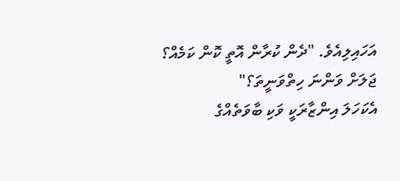އަހައިލިއެވެ. "ދެން ކުރާން އޮތީ ކޮން ކަމެއް؟ ޖަލަށް ވަންނަ ހިތްވަނީތަ؟"
އެކަހަލަ އިންޒާރަކީ ވަކި ބާވަތެއްގެ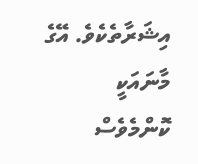އިޝަރާތެކެވެ. އޭގެ މާނައަކީ ކޮންމެވެސް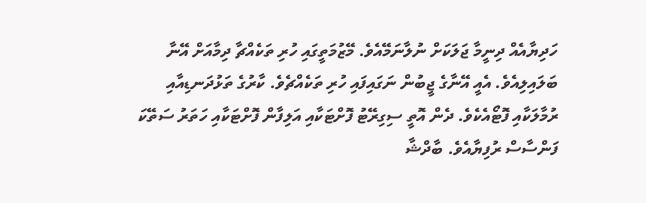ހަދިޔާއެއް ދިނީމާ ޖަލަކަށް ނުލާނަމޭއެވެ. މޭޒުމަތީގައި ހުރި ތަކެއްޗާ ދިމާއަށް އޭނާ ބަލައިލިއެވެ. އެއީ އޭނާގެ ޖީބުން ނަގައިފައި ހުރި ތަކެއްޗެވެ. ކާރުގެ ތަޅުދަނޑިއާއި ރުމާލަކާއި ފޮޓޯއެކެވެ. ދެން އޮތީ ސިގިރޭޓު ފޮށްޓަކާއި އަލިފާން ފޮށްޓަކާއި ހަތަރު ސަތޭކަ ފަންސާސް ރުފިޔާއެވެ. ބާދްޝާ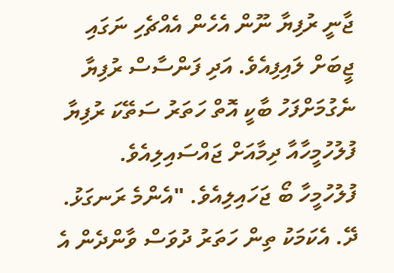ޖާނީ ރުފިޔާ ނޫން އެހެން އެއްޗެހި ނަގައި ޖީބަށް ލައިފިއެވެ. އަދި ފަންސާސް ރުފިޔާ ނެގުމަށްފަހު ބާކީ އޮތް ހަތަރު ސަތޭކަ ރުފިޔާ ފުލުހުމީހާއާ ދިމާއަށް ޖައްސައިލިއެވެ.
ފުލުހުމީހާ ބޯ ޖަހައިލިއެވެ. "އެންމެ ރަނގަޅު. ދޭ. އެކަމަކު ތިން ހަތަރު ދުވަސް ވާންދެން އެ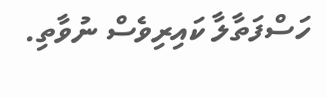ހަސްފަތާލާ ކައިރިވެސް ނުވާތި.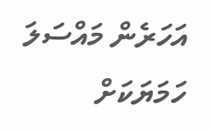އަހަރެން މައްސަލަ ހަމަޔަކަށް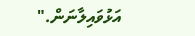އަޅުވައިލާނަން."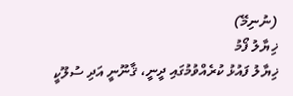(ނުނިމޭ)
ޚިޔާލު ފޯމު
ޚިޔާލު ފައުޅު ކުރެއްވުމުގައި ދީނީ، ޤާނޫނީ އަދި ސުލޫކީ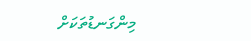މިންގަނޑުތަކަށް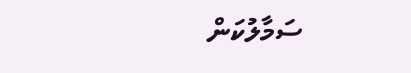ސަމާލުކަން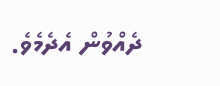ދެއްވުން އެދެމެވެ.